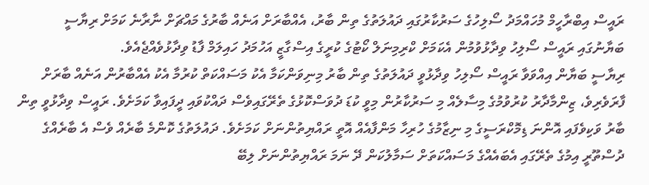ރައީސް އިބްރާހީމް މުހައްމަދު ސޯލިހުގެ ސަރުކާރުގައި ދައުލަތުގެ ތިން ބާރު، އެއްބާރަށް އަނެއް ބާރުގެ މައްޗަށް ނާރާނެ ކަމަށް ރިޔާސީ ބަޔާނުގައި ރައީސް ސޯލިހު ވިދާޅުވުމުން އެކަމަށް ކްރިމިނަލް ކޯޓުގެ ކުރީގެ އިސްގާޒީ އަހުމަދު ހައިލަމް ފާޑު ވިދާޅުވެއްޖެއެވެ.
ރިޔާސީ ބަޔާން އިއްވަވާ ރައީސް ސޯލިހު ވިދާޅުވީ ދައުލަތުގެ ތިން ބާރު މިނިވަންކަމާ އެކު މަސައްކަތް ކުރުމާ އެކު އެއްބާރުން އަނެއް ބާރަށް ފާރަވެރިވެ، ޒިންމާދާރު ކުރުވުމުގެ މިސާލެއް މި ސަރުކާރުން މިވީ ކުޑަ ދުވަސްކޮޅުގެ ތެރޭގައިވެސް ދައްކުވައި ދީފައިވާ ކަމަށެވެ. ރައީސް ވިދާޅުވީ ތިން ބާރު ވަކިވެފައި އޮންނަ ޑިމޮކްރަސީގެ މި ނިޒާމުގެ ހުރިހާ މަންފާއެއް އޮތީ ރައްޔިތުންނަށް ކަމަށެވެ. ދައުލަތުގެ ކޮންމެ ބާރެއް ވެސް އެ ބާރެއްގެ ދުސްތޫރީ އިމުގެ ތެރޭގައި އެބައެއްގެ މަސައްކަތަށް ސަމާލުކަން ދޭ ނަމަ ރައްޔިތުންނަށް ލިބޭ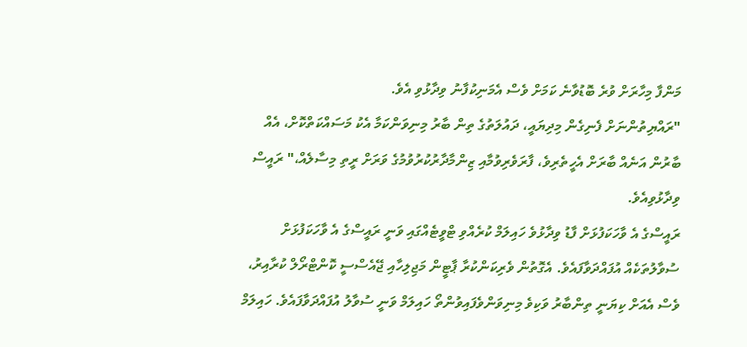މަންފާ މިހާރަށް ވުރެ ބޮޑުވާނެ ކަމަށް ވެސް އެމަނިކުފާނު ވިދާޅުވި އެވެ.
"ރައްޔިތުންނަށް ފެނިގެން މިދިޔައީ، ދައުލަތުގެ ތިން ބާރު މިނިވަންކަމާ އެކު މަސައްކަތްކޮށް، އެއް ބާރުން އަނެއް ބާރަށް އެހީތެރިވެ، ފާރަވެރިވުމާއި ޒިންމާދާރުކުރުވުމުގެ ވަރަށް ރީތި މިސާލެއް،" ރައީސް ވިދާޅުވިއެވެ.
ރައީސްގެ އެ ވާހަކަފުޅަށް ފާޑު ވިދާޅުވެ ހައިލަމް ކުރެއްވި ޓްވީޓެއްގައި ވަނީ ރައީސްގެ އެ ވާހަކަފުޅަށް ސުވާލުތަކެއް އުފައްދަވާފައެވެ. އެގޮތުން ވެރިކަންކުރާ ޕާޓީން މަޖިލިހާއި ޖޭއެސްސީ ކޮންޓްރޯލް ކުރާއިރު، ވެސް އެއަށް ކިޔަނީ ތިންބާރު ވަކިވެ މިނިވަންވެފައިވުންތޯ ހައިލަމް ވަނީ ސުވާލު އުފައްދަވާފައެވެ. ހައިލަމް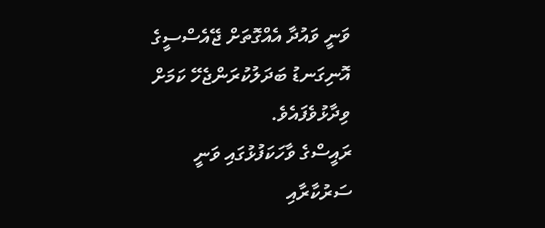ވަނީ ވައުދާ އެއްގޮތަށް ޖޭއެސްސީގެ އޮނިގަނޑު ބަދަލުކުރަންޖެހޭ ކަމަށް ވިދާޅުވެފައެވެ.
ރައީސްގެ ވާހަކަފުޅުގައި ވަނީ ސަރުކާރާއި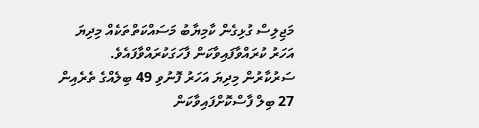މަޖިލިސް ގުޅިގެން ކާމިޔާބު މަސައްކަތްތަކެއް މިދިޔަ އަހަރު ކުރައްވާފައިވާކަން ފާހަގަކުރައްވާފައެވެ. ސަރުކާރުން މިދިޔަ އަހަރު ފޮނުވި 49 ބިލެއްގެ ތެރެއިން 27 ބިލް ފާސްކޮށްފައިވާކަން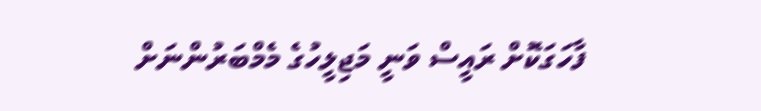ފާހަގަކޮށް ރައީސް ވަނީ މަޖިލީހުގެ މެމްބަރުންނަށް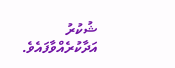ޝުކުރު އަދާކުރެއްވާފައެވެ.